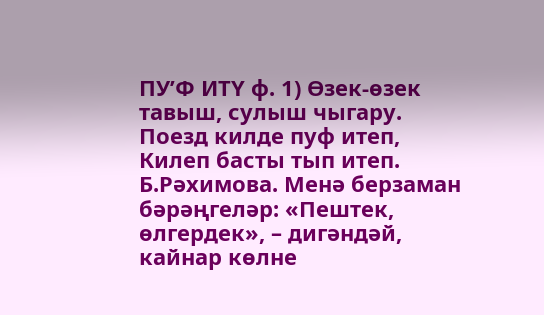ПУ’Ф ИТҮ ф. 1) Өзек-өзек тавыш, сулыш чыгару. Поезд килде пуф итеп, Килеп басты тып итеп. Б.Рәхимова. Менә берзаман бәрәңгеләр: «Пештек, өлгердек», – дигәндәй, кайнар көлне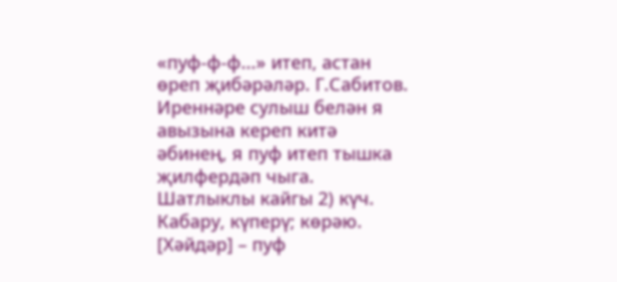«пуф-ф-ф...» итеп, астан өреп җибәрәләр. Г.Сабитов. Иреннәре сулыш белән я авызына кереп китә әбинең, я пуф итеп тышка җилфердәп чыга. Шатлыклы кайгы 2) күч. Кабару, күперү; көрәю. [Хәйдәр] – пуф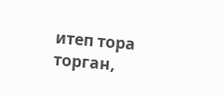итеп тора торган,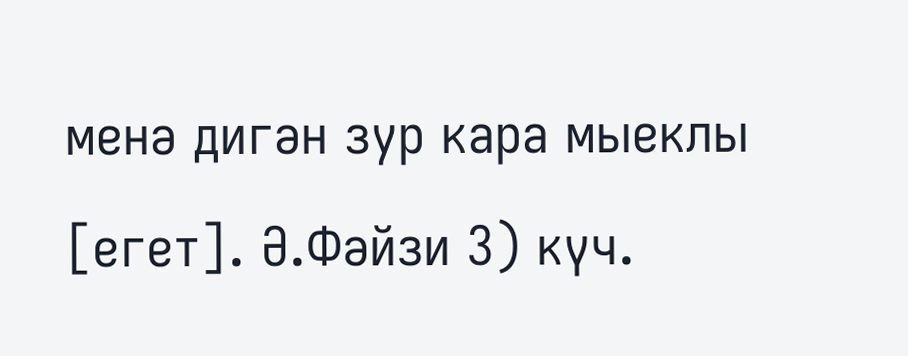менә дигән зур кара мыеклы [егет]. Ә.Фәйзи 3) күч.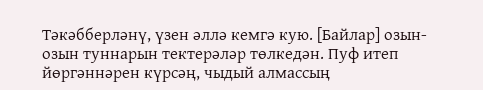Тәкәбберләнү, үзен әллә кемгә кую. [Байлар] озын-озын туннарын тектерәләр төлкедән. Пуф итеп йөргәннәрен күрсәң, чыдый алмассың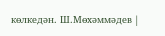көлкедән. Ш.Мөхәммәдев |